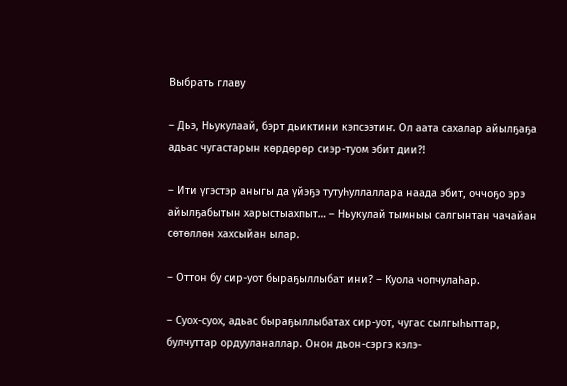Выбрать главу

– Дьэ, Ньукулаай, бэрт дьиктини кэпсээтиҥ. Ол аата сахалар айылҕаҕа адьас чугастарын көрдөрөр сиэр-туом эбит дии?!

– Ити үгэстэр аныгы да үйэҕэ тутуһуллаллара наада эбит, оччоҕо эрэ айылҕабытын харыстыахпыт… – Ньукулай тымныы салгынтан чачайан сөтөллөн хахсыйан ылар.

– Оттон бу сир-уот быраҕыллыбат ини? – Куола чопчулаһар.

– Суох-суох, адьас быраҕыллыбатах сир-уот, чугас сылгыһыттар, булчуттар ордууланаллар. Онон дьон-сэргэ кэлэ-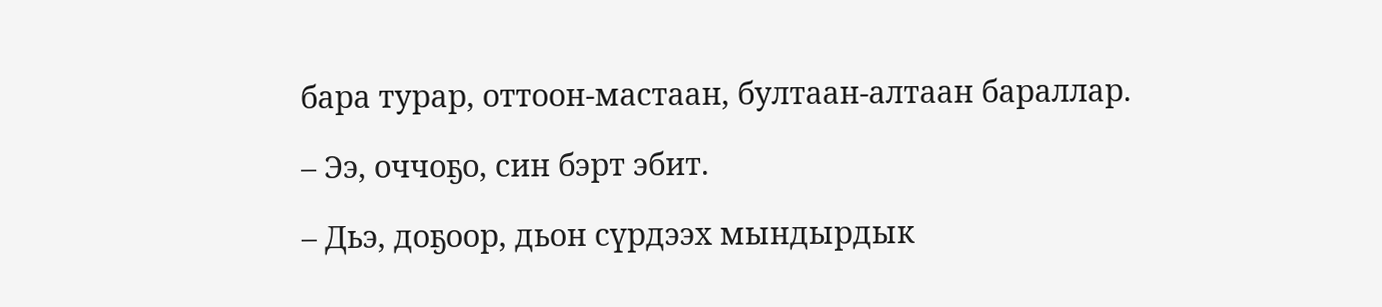бара турар, оттоон-мастаан, бултаан-алтаан бараллар.

– Ээ, оччоҕо, син бэрт эбит.

– Дьэ, доҕоор, дьон сүрдээх мындырдык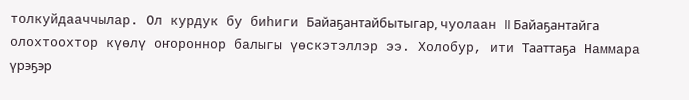толкуйдааччылар. Ол курдук бу биһиги Байаҕантайбытыгар, чуолаан II Байаҕантайга олохтоохтор күөлү оҥороннор балыгы үөскэтэллэр ээ. Холобур, ити Тааттаҕа Наммара үрэҕэр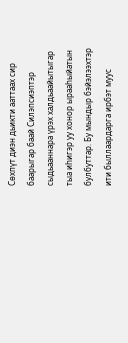Сөхпүт диэн дьикти ааттаах сир баарыгар баай Силэпсиэптэр сыдьааннара үрэх халдьаайытыгар тыа иһигэр уу хонор ырааһыйатын булбуттар. Бу мындыр бэйэлээхтэр ити быллаардарга ирбэт муус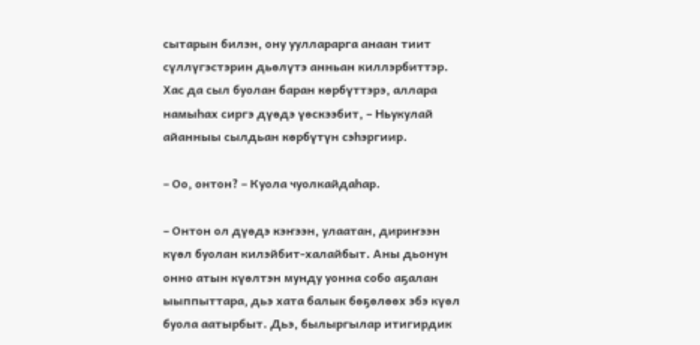сытарын билэн, ону уулларарга анаан тиит сүллүгэстэрин дьөлүтэ анньан киллэрбиттэр. Хас да сыл буолан баран көрбүттэрэ, аллара намыһах сиргэ дүөдэ үөскээбит, – Ньукулай айанныы сылдьан көрбүтүн сэһэргиир.

– Оо, онтон? – Куола чуолкайдаһар.

– Онтон ол дүөдэ кэҥээн, улаатан, дириҥээн күөл буолан килэйбит-халайбыт. Аны дьонун онно атын күөлтэн мунду уонна собо аҕалан ыыппыттара, дьэ хата балык бөҕөлөөх эбэ күөл буола аатырбыт. Дьэ, былыргылар итигирдик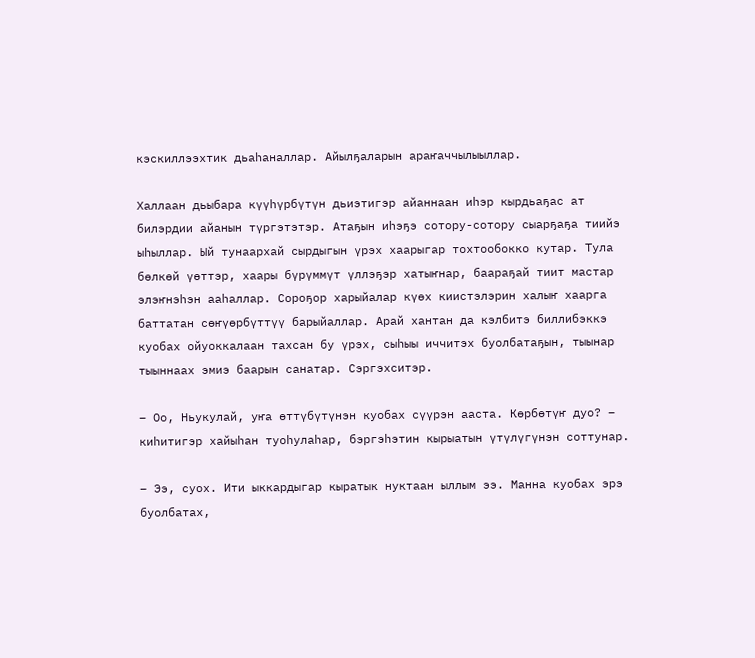кэскиллээхтик дьаһаналлар. Айылҕаларын араҥаччылыыллар.

Халлаан дьыбара күүһүрбүтүн дьиэтигэр айаннаан иһэр кырдьаҕас ат билэрдии айанын түргэтэтэр. Атаҕын иһэҕэ сотору-сотору сыарҕаҕа тиийэ ыһыллар. Ый тунаархай сырдыгын үрэх хаарыгар тохтообокко кутар. Тула бөлкөй үөттэр, хаары бүрүммүт үллэҕэр хатыҥнар, баараҕай тиит мастар элэҥнэһэн ааһаллар. Сороҕор харыйалар күөх киистэлэрин халыҥ хаарга баттатан сөҥүөрбүттүү барыйаллар. Арай хантан да кэлбитэ биллибэккэ куобах ойуоккалаан тахсан бу үрэх, сыһыы иччитэх буолбатаҕын, тыынар тыыннаах эмиэ баарын санатар. Сэргэхситэр.

– Оо, Ньукулай, уҥа өттүбүтүнэн куобах сүүрэн ааста. Көрбөтүҥ дуо? – киһитигэр хайыһан туоһулаһар, бэргэһэтин кырыатын үтүлүгүнэн соттунар.

– Ээ, суох. Ити ыккардыгар кыратык нуктаан ыллым ээ. Манна куобах эрэ буолбатах,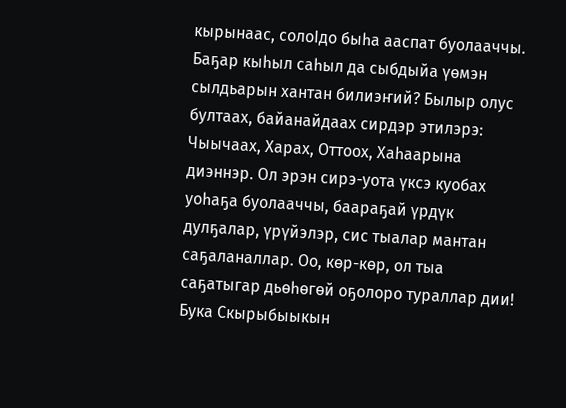кырынаас, солоІдо быһа ааспат буолааччы. Баҕар кыһыл саһыл да сыбдыйа үөмэн сылдьарын хантан билиэҥий? Былыр олус бултаах, байанайдаах сирдэр этилэрэ: Чыычаах, Харах, Оттоох, Хаһаарына диэннэр. Ол эрэн сирэ-уота үксэ куобах уоһаҕа буолааччы, баараҕай үрдүк дулҕалар, үрүйэлэр, сис тыалар мантан саҕаланаллар. Оо, көр-көр, ол тыа саҕатыгар дьөһөгөй оҕолоро тураллар дии! Бука Скырыбыыкын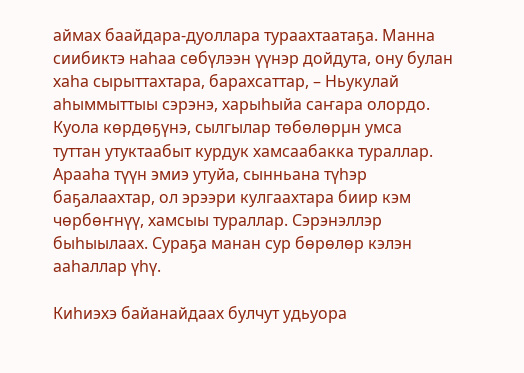аймах баайдара-дуоллара тураахтаатаҕа. Манна сиибиктэ наһаа сөбүлээн үүнэр дойдута, ону булан хаһа сырыттахтара, барахсаттар, – Ньукулай аһыммыттыы сэрэнэ, харыһыйа саҥара олордо. Куола көрдөҕүнэ, сылгылар төбөлөрµн умса туттан утуктаабыт курдук хамсаабакка тураллар. Арааһа түүн эмиэ утуйа, сынньана түһэр баҕалаахтар, ол эрээри кулгаахтара биир кэм чөрбөҥнүү, хамсыы тураллар. Сэрэнэллэр быһыылаах. Сураҕа манан сур бөрөлөр кэлэн ааһаллар үһү.

Киһиэхэ байанайдаах булчут удьуора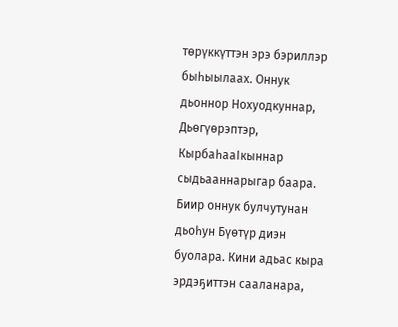төрүккүттэн эрэ бэриллэр быһыылаах. Оннук дьоннор Нохуодкуннар, Дьөгүөрэптэр, КырбаһааІкыннар сыдьааннарыгар баара. Биир оннук булчутунан дьоһун Бүөтүр диэн буолара. Кини адьас кыра эрдэҕиттэн сааланара,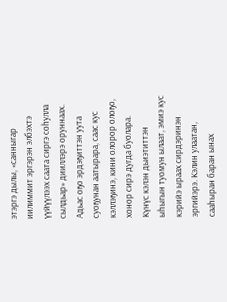этэргэ дылы, «санныгар иилиммит эргэрэн элбэхтэ үүйүүлээх саата сиргэ соһулла сылдьар» дииллэрэ оруннаах. Адьас оҕо эрдэҕиттэн уута суоҕунан аатырара, саас кус кэллэҕинэ, кини олорор олоҕо, хонор сирэ дугда буолара. Күнүс кэлэн дьиэтиттэн ыһыгын туомун ылаат, эмиэ кус кэрийэ ыраах сирдэринэн эргийэрэ. Кэлин улаатан, сааһыран баран ынах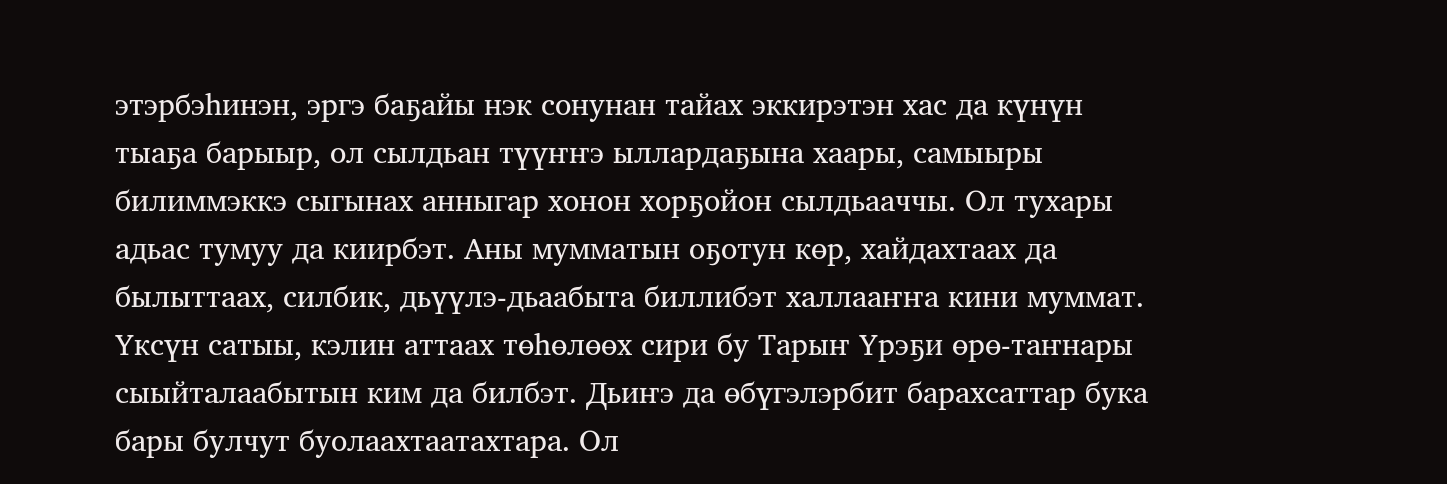этэрбэһинэн, эргэ баҕайы нэк сонунан тайах эккирэтэн хас да күнүн тыаҕа барыыр, ол сылдьан түүҥҥэ ыллардаҕына хаары, самыыры билиммэккэ сыгынах анныгар хонон хорҕойон сылдьааччы. Ол тухары адьас тумуу да киирбэт. Аны мумматын оҕотун көр, хайдахтаах да былыттаах, силбик, дьүүлэ-дьаабыта биллибэт халлааҥҥа кини муммат. Үксүн сатыы, кэлин аттаах төһөлөөх сири бу Тарыҥ Үрэҕи өрө-таҥнары сыыйталаабытын ким да билбэт. Дьиҥэ да өбүгэлэрбит барахсаттар бука бары булчут буолаахтаатахтара. Ол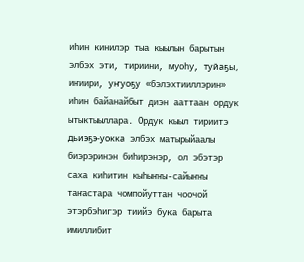иһин кинилэр тыа кыылын барытын элбэх эти, тириини, муоһу, туйаҕы, иҥиири, уҥуоҕу «бэлэхтииллэрин» иһин байанайбыт диэн ааттаан ордук ытыктыыллара. Ордук кыыл тириитэ дьиэҕэ-уокка элбэх матырыйаалы биэрэринэн биһирэнэр, ол эбэтэр саха киһитин кыһыҥҥы-сайыҥҥы таҥастара чомпойуттан чоочой этэрбэһигэр тиийэ бука барыта имиллибит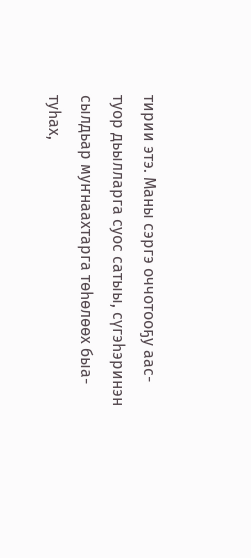тирии этэ. Маны сэргэ оччотооҕу аас-туор дьылларга суос сатыы, сүгэһэринэн сылдьар муҥнаахтарга төһөлөөх быа-туһах,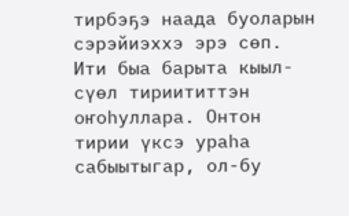тирбэҕэ наада буоларын сэрэйиэххэ эрэ сөп. Ити быа барыта кыыл-сүөл тириититтэн оҥоһуллара. Онтон тирии үксэ ураһа сабыытыгар, ол-бу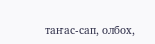таҥас-сап, олбох,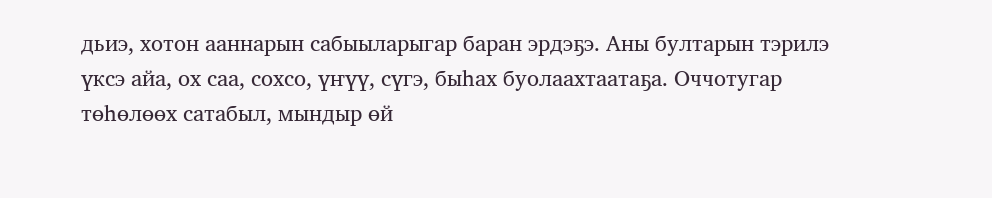дьиэ, хотон ааннарын сабыыларыгар баран эрдэҕэ. Аны бултарын тэрилэ үксэ айа, ох саа, сохсо, үҥүү, сүгэ, быһах буолаахтаатаҕа. Оччотугар төһөлөөх сатабыл, мындыр өй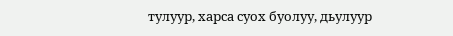тулуур, харса суох буолуу, дьулуур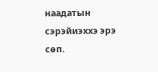наадатын сэрэйиэххэ эрэ сөп.